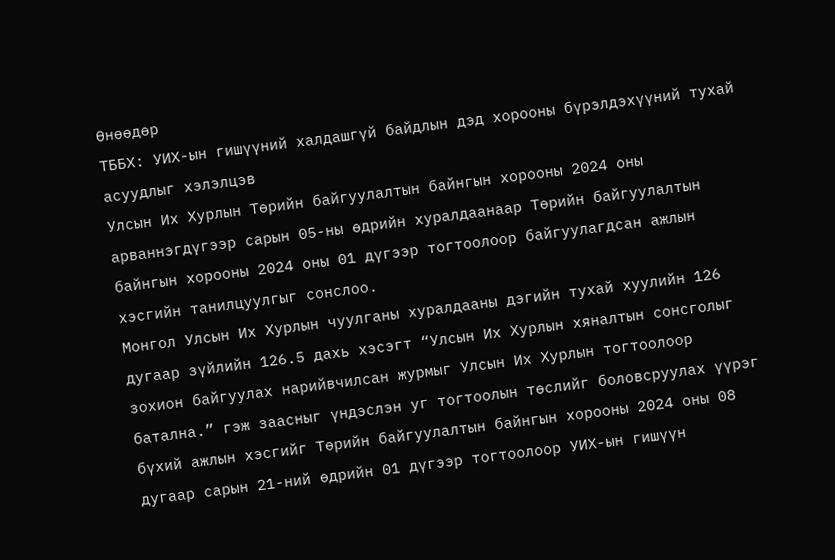Өнөөдөр
ТББХ: УИХ-ын гишүүний халдашгүй байдлын дэд хорооны бүрэлдэхүүний тухай асуудлыг хэлэлцэв
Улсын Их Хурлын Төрийн байгуулалтын байнгын хорооны 2024 оны арваннэгдүгээр сарын 05-ны өдрийн хуралдаанаар Төрийн байгуулалтын байнгын хорооны 2024 оны 01 дүгээр тогтоолоор байгуулагдсан ажлын хэсгийн танилцуулгыг сонслоо.
Монгол Улсын Их Хурлын чуулганы хуралдааны дэгийн тухай хуулийн 126 дугаар зүйлийн 126.5 дахь хэсэгт “Улсын Их Хурлын хяналтын сонсголыг зохион байгуулах нарийвчилсан журмыг Улсын Их Хурлын тогтоолоор батална.” гэж заасныг үндэслэн уг тогтоолын төслийг боловсруулах үүрэг бүхий ажлын хэсгийг Төрийн байгуулалтын байнгын хорооны 2024 оны 08 дугаар сарын 21-ний өдрийн 01 дүгээр тогтоолоор УИХ-ын гишүүн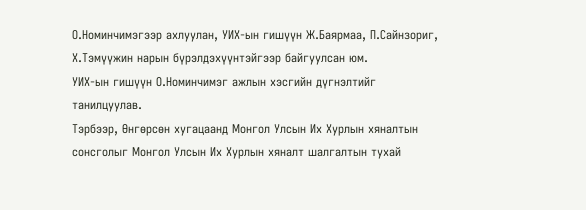О.Номинчимэгээр ахлуулан, УИХ-ын гишүүн Ж.Баярмаа, П.Сайнзориг, Х.Тэмүүжин нарын бүрэлдэхүүнтэйгээр байгуулсан юм.
УИХ-ын гишүүн О.Номинчимэг ажлын хэсгийн дүгнэлтийг танилцуулав.
Тэрбээр, Өнгөрсөн хугацаанд Монгол Улсын Их Хурлын хяналтын сонсголыг Монгол Улсын Их Хурлын хяналт шалгалтын тухай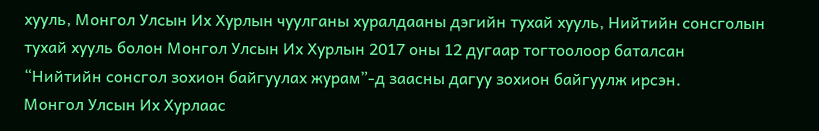хууль, Монгол Улсын Их Хурлын чуулганы хуралдааны дэгийн тухай хууль, Нийтийн сонсголын тухай хууль болон Монгол Улсын Их Хурлын 2017 оны 12 дугаар тогтоолоор баталсан “Нийтийн сонсгол зохион байгуулах журам”-д заасны дагуу зохион байгуулж ирсэн.
Монгол Улсын Их Хурлаас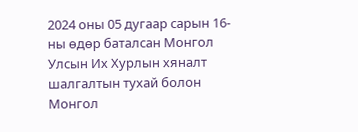2024 оны 05 дугаар сарын 16-ны өдөр баталсан Монгол Улсын Их Хурлын хяналт шалгалтын тухай болон Монгол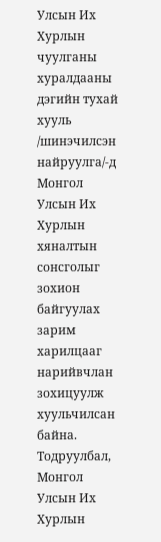Улсын Их Хурлын чуулганы хуралдааны дэгийн тухай хууль /шинэчилсэн найруулга/-д Монгол Улсын Их Хурлын хяналтын сонсголыг зохион байгуулах зарим харилцааг нарийвчлан зохицуулж хуульчилсан байна.
Тодруулбал, Монгол Улсын Их Хурлын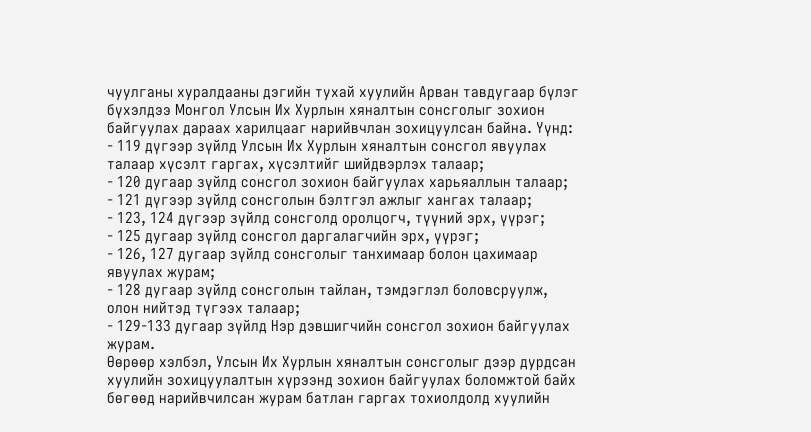чуулганы хуралдааны дэгийн тухай хуулийн Арван тавдугаар бүлэг бүхэлдээ Монгол Улсын Их Хурлын хяналтын сонсголыг зохион байгуулах дараах харилцааг нарийвчлан зохицуулсан байна. Үүнд:
- 119 дүгээр зүйлд Улсын Их Хурлын хяналтын сонсгол явуулах талаар хүсэлт гаргах, хүсэлтийг шийдвэрлэх талаар;
- 120 дугаар зүйлд сонсгол зохион байгуулах харьяаллын талаар;
- 121 дүгээр зүйлд сонсголын бэлтгэл ажлыг хангах талаар;
- 123, 124 дүгээр зүйлд сонсголд оролцогч, түүний эрх, үүрэг;
- 125 дугаар зүйлд сонсгол даргалагчийн эрх, үүрэг;
- 126, 127 дугаар зүйлд сонсголыг танхимаар болон цахимаар явуулах журам;
- 128 дугаар зүйлд сонсголын тайлан, тэмдэглэл боловсруулж, олон нийтэд түгээх талаар;
- 129-133 дугаар зүйлд Нэр дэвшигчийн сонсгол зохион байгуулах журам.
Өөрөөр хэлбэл, Улсын Их Хурлын хяналтын сонсголыг дээр дурдсан хуулийн зохицуулалтын хүрээнд зохион байгуулах боломжтой байх бөгөөд нарийвчилсан журам батлан гаргах тохиолдолд хуулийн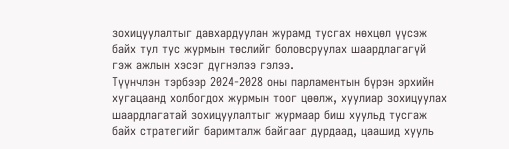зохицуулалтыг давхардуулан журамд тусгах нөхцөл үүсэж байх тул тус журмын төслийг боловсруулах шаардлагагүй гэж ажлын хэсэг дүгнэлээ гэлээ.
Түүнчлэн тэрбээр 2024-2028 оны парламентын бүрэн эрхийн хугацаанд холбогдох журмын тоог цөөлж, хуулиар зохицуулах шаардлагатай зохицуулалтыг журмаар биш хуульд тусгаж байх стратегийг баримталж байгааг дурдаад, цаашид хууль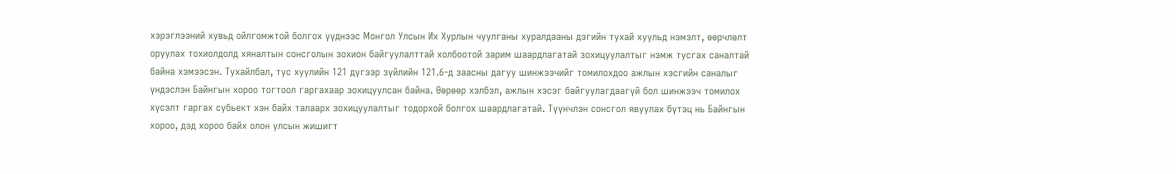хэрэглээний хувьд ойлгомжтой болгох үүднээс Монгол Улсын Их Хурлын чуулганы хуралдааны дэгийн тухай хуульд нэмэлт, өөрчлөлт оруулах тохиолдолд хяналтын сонсголын зохион байгуулалттай холбоотой зарим шаардлагатай зохицуулалтыг нэмж тусгах саналтай байна хэмээсэн. Тухайлбал, тус хуулийн 121 дүгээр зүйлийн 121.6-д заасны дагуу шинжээчийг томилохдоо ажлын хэсгийн саналыг үндэслэн Байнгын хороо тогтоол гаргахаар зохицуулсан байна. Өөрөөр хэлбэл, ажлын хэсэг байгуулагдаагүй бол шинжээч томилох хүсэлт гаргах субьект хэн байх талаарх зохицуулалтыг тодорхой болгох шаардлагатай. Түүнчлэн сонсгол явуулах бүтэц нь Байнгын хороо, дэд хороо байх олон улсын жишигт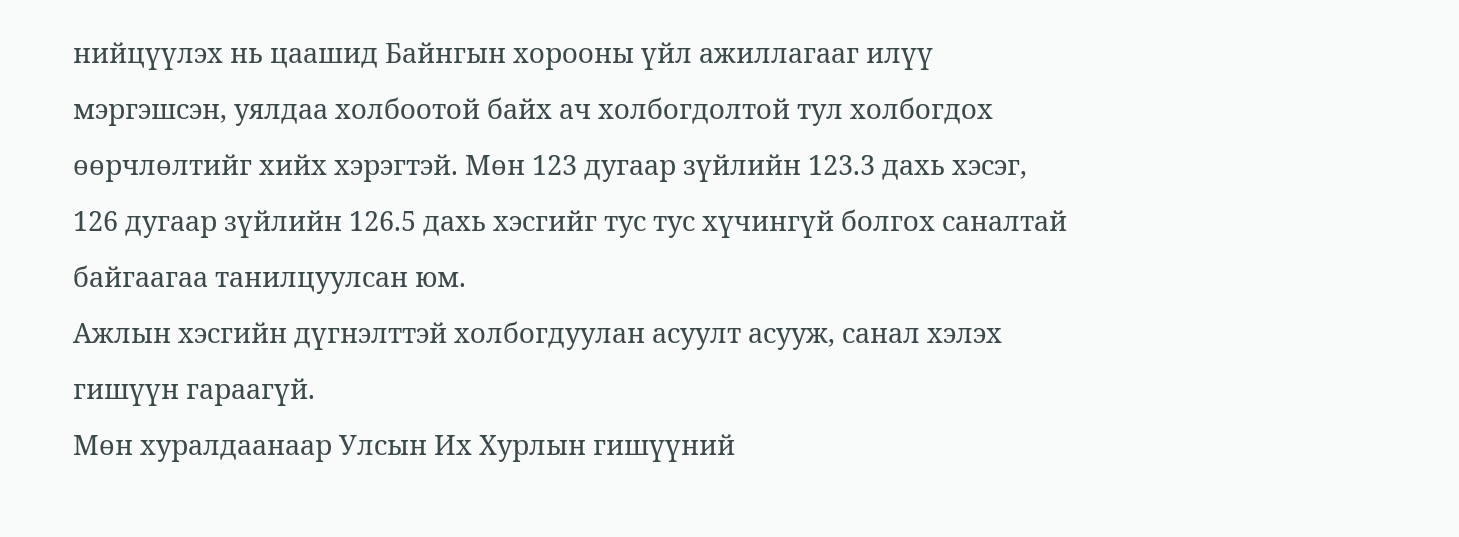нийцүүлэх нь цаашид Байнгын хорооны үйл ажиллагааг илүү мэргэшсэн, уялдаа холбоотой байх ач холбогдолтой тул холбогдох өөрчлөлтийг хийх хэрэгтэй. Мөн 123 дугаар зүйлийн 123.3 дахь хэсэг, 126 дугаар зүйлийн 126.5 дахь хэсгийг тус тус хүчингүй болгох саналтай байгаагаа танилцуулсан юм.
Ажлын хэсгийн дүгнэлттэй холбогдуулан асуулт асууж, санал хэлэх гишүүн гараагүй.
Мөн хуралдаанаар Улсын Их Хурлын гишүүний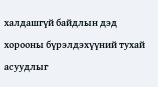халдашгүй байдлын дэд хорооны бүрэлдэхүүний тухай асуудлыг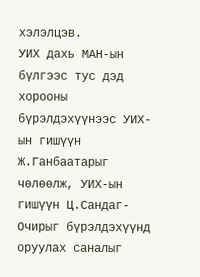хэлэлцэв.
УИХ дахь МАН-ын бүлгээс тус дэд хорооны бүрэлдэхүүнээс УИХ-ын гишүүн Ж.Ганбаатарыг чөлөөлж, УИХ-ын гишүүн Ц.Сандаг-Очирыг бүрэлдэхүүнд оруулах саналыг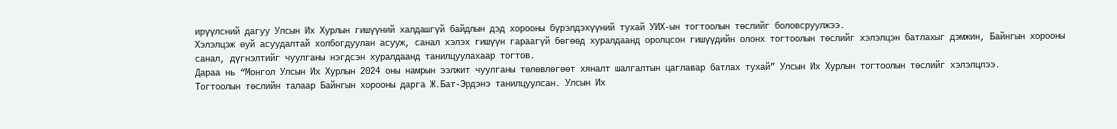ирүүлсний дагуу Улсын Их Хурлын гишүүний халдашгүй байдлын дэд хорооны бүрэлдэхүүний тухай УИХ-ын тогтоолын төслийг боловсруулжээ.
Хэлэлцэж өуй асуудалтай холбогдуулан асууж, санал хэлэх гишүүн гараагүй бөгөөд хуралдаанд оролцсон гишүүдийн олонх тогтоолын төслийг хэлэлцэн батлахыг дэмжин, Байнгын хорооны санал, дүгнэлтийг чуулганы нэгдсэн хуралдаанд танилцуулахаар тогтов.
Дараа нь “Монгол Улсын Их Хурлын 2024 оны намрын ээлжит чуулганы төлөвлөгөөт хяналт шалгалтын цаглавар батлах тухай” Улсын Их Хурлын тогтоолын төслийг хэлэлцлээ.
Тогтоолын төслийн талаар Байнгын хорооны дарга Ж.Бат-Эрдэнэ танилцуулсан. Улсын Их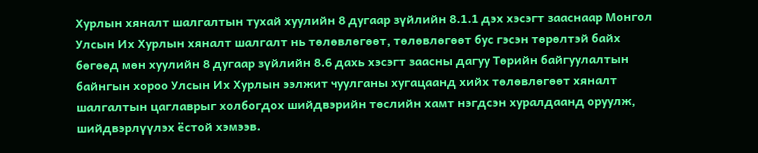Хурлын хяналт шалгалтын тухай хуулийн 8 дугаар зүйлийн 8.1.1 дэх хэсэгт зааснаар Монгол Улсын Их Хурлын хяналт шалгалт нь төлөвлөгөөт, төлөвлөгөөт бус гэсэн төрөлтэй байх бөгөөд мөн хуулийн 8 дугаар зүйлийн 8.6 дахь хэсэгт заасны дагуу Төрийн байгуулалтын байнгын хороо Улсын Их Хурлын ээлжит чуулганы хугацаанд хийх төлөвлөгөөт хяналт шалгалтын цаглаврыг холбогдох шийдвэрийн төслийн хамт нэгдсэн хуралдаанд оруулж, шийдвэрлүүлэх ёстой хэмээв.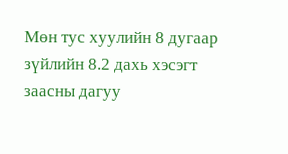Мөн тус хуулийн 8 дугаар зүйлийн 8.2 дахь хэсэгт заасны дагуу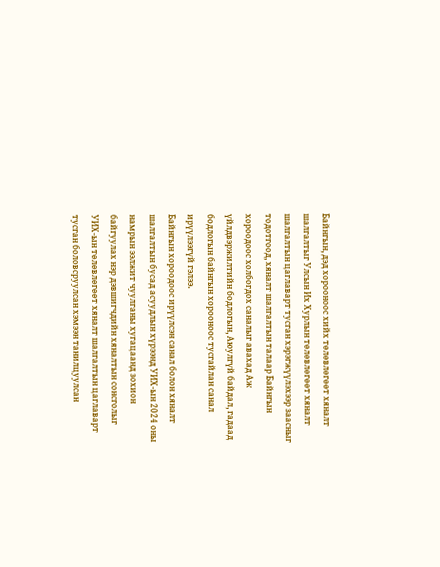Байнгын, дэд хорооноос хийх төлөвлөгөөт хяналт шалгалтыг Улсын Их Хурлын төлөвлөгөөт хяналт шалгалтын цаглаварт тусган хэрэгжүүлэхээр заасныг тодотгоод, хяналт шалгалтын талаар Байнгын хороодоос холбогдох саналыг авахад Аж үйлдвэржилтийн бодлогын, Аюулгүй байдал, гадаад бодлогын байнгын хорооноос тусгайлан санал ирүүлээгүй гэлээ.
Байнгын хороодоос ирүүлсэн санал болон хяналт шалгалтын бусад асуудлын хүрээнд УИХ-ын 2024 оны намрын ээлжит чуулганы хугацаанд зохион байгуулах нэр дэвшигчдийн хяналтын сонсголыг УИХ-ын төлөвлөгөөт хяналт шалгалтын цаглаварт тусган боловсруулсан хэмээн танилцуулсан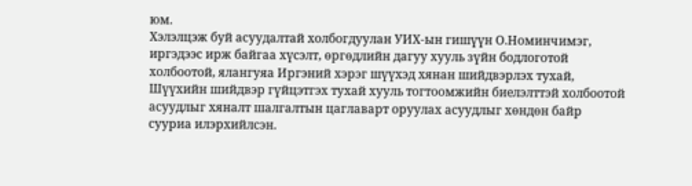юм.
Хэлэлцэж буй асуудалтай холбогдуулан УИХ-ын гишүүн О.Номинчимэг, иргэдээс ирж байгаа хүсэлт, өргөдлийн дагуу хууль зүйн бодлоготой холбоотой, ялангуяа Иргэний хэрэг шүүхэд хянан шийдвэрлэх тухай, Шүүхийн шийдвэр гүйцэтгэх тухай хууль тогтоомжийн биелэлттэй холбоотой асуудлыг хяналт шалгалтын цаглаварт оруулах асуудлыг хөндөн байр сууриа илэрхийлсэн.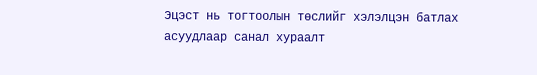Эцэст нь тогтоолын төслийг хэлэлцэн батлах асуудлаар санал хураалт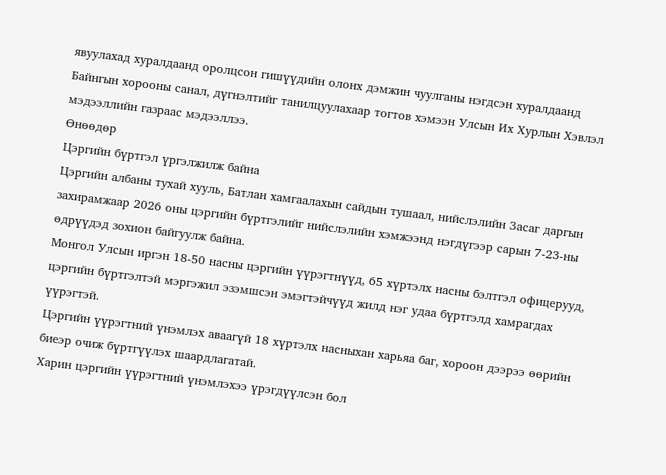явуулахад хуралдаанд оролцсон гишүүдийн олонх дэмжин чуулганы нэгдсэн хуралдаанд Байнгын хорооны санал, дүгнэлтийг танилцуулахаар тогтов хэмээн Улсын Их Хурлын Хэвлэл мэдээллийн газраас мэдээллээ.
Өнөөдөр
Цэргийн бүртгэл үргэлжилж байна
Цэргийн албаны тухай хууль, Батлан хамгаалахын сайдын тушаал, нийслэлийн Засаг даргын захирамжаар 2026 оны цэргийн бүртгэлийг нийслэлийн хэмжээнд нэгдүгээр сарын 7-23-ны өдрүүдэд зохион байгуулж байна.
Монгол Улсын иргэн 18-50 насны цэргийн үүрэгтнүүд, 65 хүртэлх насны бэлтгэл офицерууд, цэргийн бүртгэлтэй мэргэжил эзэмшсэн эмэгтэйчүүд жилд нэг удаа бүртгэлд хамрагдах үүрэгтэй.
Цэргийн үүрэгтний үнэмлэх аваагүй 18 хүртэлх насныхан харьяа баг, хороон дээрээ өөрийн биеэр очиж бүртгүүлэх шаардлагатай.
Харин цэргийн үүрэгтний үнэмлэхээ үрэгдүүлсэн бол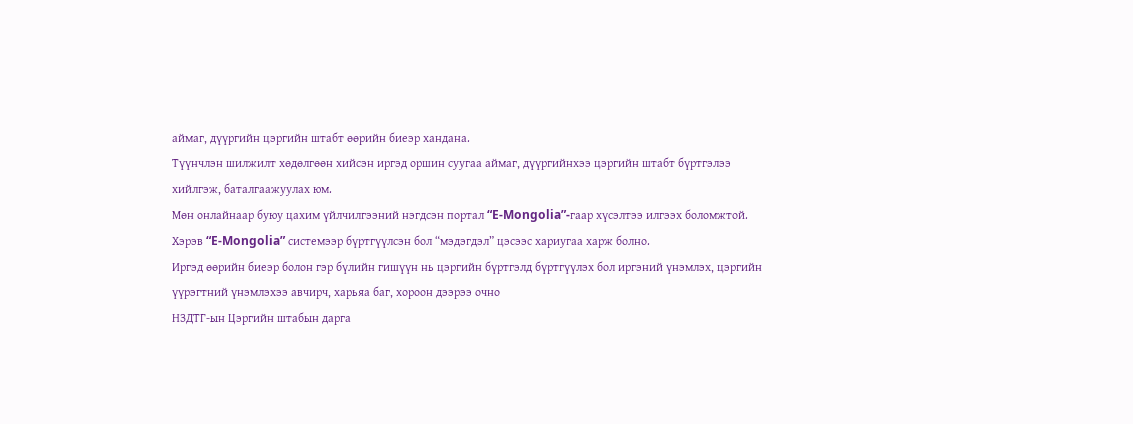аймаг, дүүргийн цэргийн штабт өөрийн биеэр хандана.
Түүнчлэн шилжилт хөдөлгөөн хийсэн иргэд оршин суугаа аймаг, дүүргийнхээ цэргийн штабт бүртгэлээ хийлгэж, баталгаажуулах юм.
Мөн онлайнаар буюу цахим үйлчилгээний нэгдсэн портал “E-Mongolia”-гаар хүсэлтээ илгээх боломжтой.
Хэрэв “E-Mongolia” системээр бүртгүүлсэн бол “мэдэгдэл” цэсээс хариугаа харж болно.
Иргэд өөрийн биеэр болон гэр бүлийн гишүүн нь цэргийн бүртгэлд бүртгүүлэх бол иргэний үнэмлэх, цэргийн үүрэгтний үнэмлэхээ авчирч, харьяа баг, хороон дээрээ очно
НЗДТГ-ын Цэргийн штабын дарга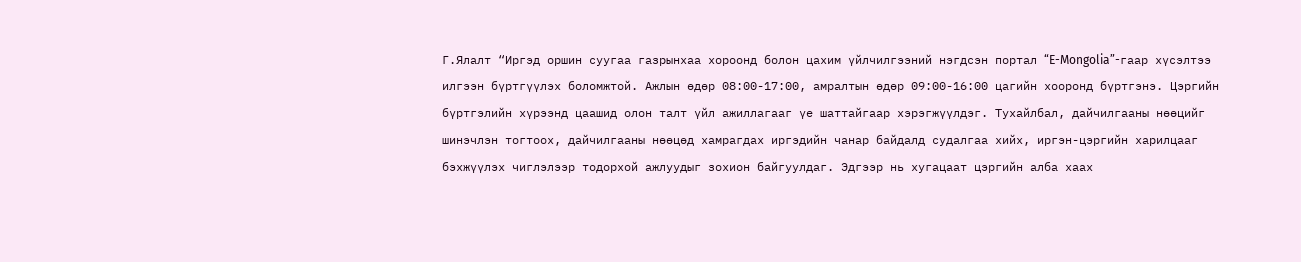Г.Ялалт “Иргэд оршин суугаа газрынхаа хороонд болон цахим үйлчилгээний нэгдсэн портал “E-Mongolia”-гаар хүсэлтээ илгээн бүртгүүлэх боломжтой. Ажлын өдөр 08:00-17:00, амралтын өдөр 09:00-16:00 цагийн хооронд бүртгэнэ. Цэргийн бүртгэлийн хүрээнд цаашид олон талт үйл ажиллагааг үе шаттайгаар хэрэгжүүлдэг. Тухайлбал, дайчилгааны нөөцийг шинэчлэн тогтоох, дайчилгааны нөөцөд хамрагдах иргэдийн чанар байдалд судалгаа хийх, иргэн-цэргийн харилцааг бэхжүүлэх чиглэлээр тодорхой ажлуудыг зохион байгуулдаг. Эдгээр нь хугацаат цэргийн алба хаах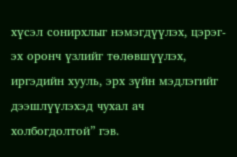хүсэл сонирхлыг нэмэгдүүлэх, цэрэг-эх оронч үзлийг төлөвшүүлэх, иргэдийн хууль, эрх зүйн мэдлэгийг дээшлүүлэхэд чухал ач холбогдолтой” гэв.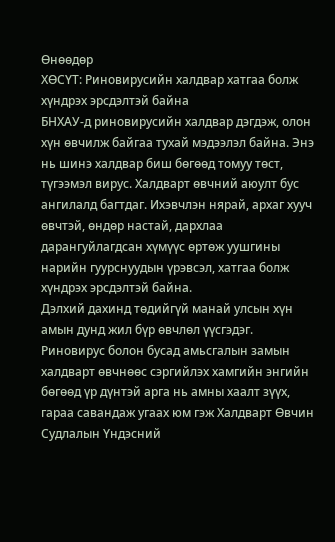Өнөөдөр
ХӨСҮТ: Риновирусийн халдвар хатгаа болж хүндрэх эрсдэлтэй байна
БНХАУ-д риновирусийн халдвар дэгдэж, олон хүн өвчилж байгаа тухай мэдээлэл байна. Энэ нь шинэ халдвар биш бөгөөд томуу төст, түгээмэл вирус. Халдварт өвчний аюулт бус ангилалд багтдаг. Ихэвчлэн нярай, архаг хууч өвчтэй, өндөр настай, дархлаа дарангуйлагдсан хүмүүс өртөж уушгины нарийн гуурснуудын үрэвсэл, хатгаа болж хүндрэх эрсдэлтэй байна.
Дэлхий дахинд төдийгүй манай улсын хүн амын дунд жил бүр өвчлөл үүсгэдэг.
Риновирус болон бусад амьсгалын замын халдварт өвчнөөс сэргийлэх хамгийн энгийн бөгөөд үр дүнтэй арга нь амны хаалт зүүх, гараа савандаж угаах юм гэж Халдварт Өвчин Судлалын Үндэсний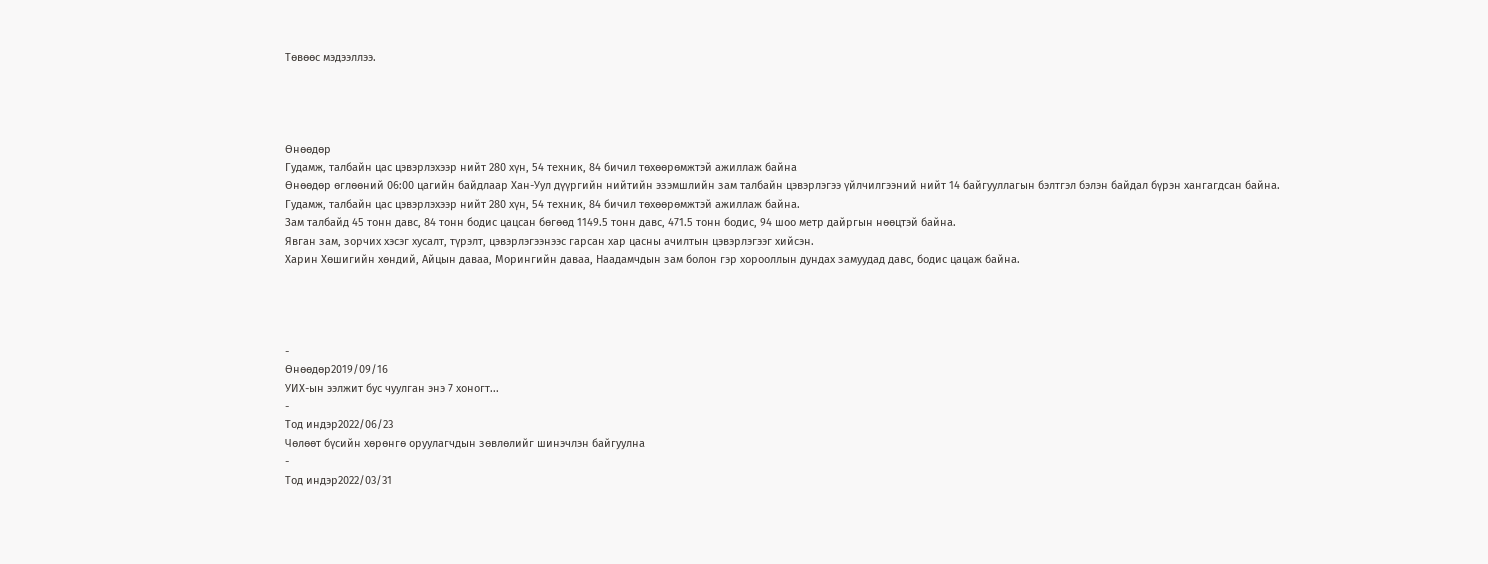Төвөөс мэдээллээ.




Өнөөдөр
Гудамж, талбайн цас цэвэрлэхээр нийт 280 хүн, 54 техник, 84 бичил төхөөрөмжтэй ажиллаж байна
Өнөөдөр өглөөний 06:00 цагийн байдлаар Хан-Уул дүүргийн нийтийн эзэмшлийн зам талбайн цэвэрлэгээ үйлчилгээний нийт 14 байгууллагын бэлтгэл бэлэн байдал бүрэн хангагдсан байна.
Гудамж, талбайн цас цэвэрлэхээр нийт 280 хүн, 54 техник, 84 бичил төхөөрөмжтэй ажиллаж байна.
Зам талбайд 45 тонн давс, 84 тонн бодис цацсан бөгөөд 1149.5 тонн давс, 471.5 тонн бодис, 94 шоо метр дайргын нөөцтэй байна.
Явган зам, зорчих хэсэг хусалт, түрэлт, цэвэрлэгээнээс гарсан хар цасны ачилтын цэвэрлэгээг хийсэн.
Харин Хөшигийн хөндий, Айцын даваа, Морингийн даваа, Наадамчдын зам болон гэр хорооллын дундах замуудад давс, бодис цацаж байна.




-
Өнөөдөр2019/09/16
УИХ-ын ээлжит бус чуулган энэ 7 хоногт...
-
Тод индэр2022/06/23
Чөлөөт бүсийн хөрөнгө оруулагчдын зөвлөлийг шинэчлэн байгуулна
-
Тод индэр2022/03/31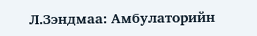Л.Зэндмаа: Амбулаторийн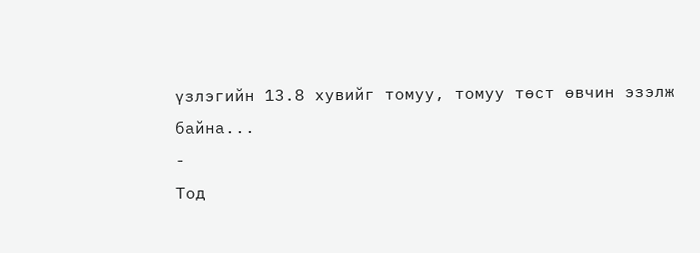үзлэгийн 13.8 хувийг томуу, томуу төст өвчин эзэлж байна...
-
Тод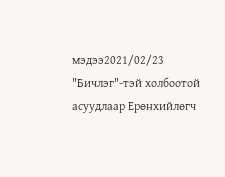мэдээ2021/02/23
"Бичлэг"-тэй холбоотой асуудлаар Ерөнхийлөгч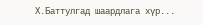Х.Баттулгад шаардлага хүр...